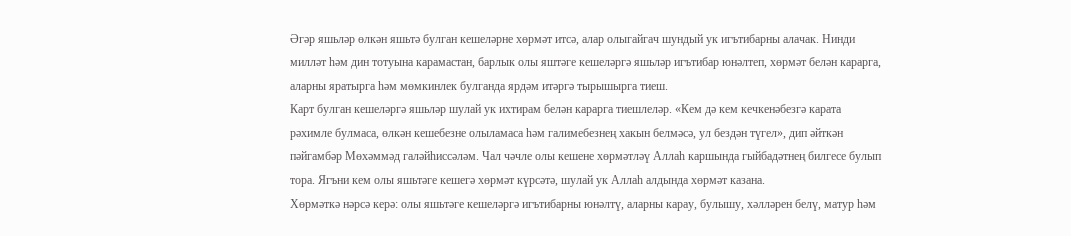Әгәр яшьләр өлкән яшьтә булган кешеләрне хөрмәт итсә, алар олыгайгач шундый ук игътибарны алачак. Нинди милләт һәм дин тотуына карамастан, барлык олы яштәге кешеләргә яшьләр игътибар юнәлтеп, хөрмәт белән карарга, аларны яратырга һәм мөмкинлек булганда ярдәм итәргә тырышырга тиеш.
Карт булган кешеләргә яшьләр шулай ук ихтирам белән карарга тиешлеләр. «Кем дә кем кечкенәбезгә карата рәхимле булмаса, өлкән кешебезне олыламаса һәм галимебезнең хакын белмәсә, ул бездән түгел», дип әйткән пәйгамбәр Мөхәммәд галәйһиссәләм. Чал чәчле олы кешене хөрмәтләү Аллаһ каршында гыйбадәтнең билгесе булып тора. Ягъни кем олы яшьтәге кешегә хөрмәт күрсәтә, шулай ук Аллаһ алдында хөрмәт казана.
Хөрмәткә нәрсә керә: олы яшьтәге кешеләргә игътибарны юнәлтү, аларны карау, булышу, хәлләрен белү, матур һәм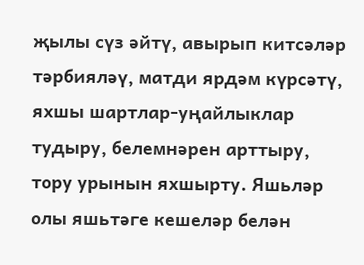җылы сүз әйтү, авырып китсәләр тәрбияләү, матди ярдәм күрсәтү, яхшы шартлар-уңайлыклар тудыру, белемнәрен арттыру, тору урынын яхшырту. Яшьләр олы яшьтәге кешеләр белән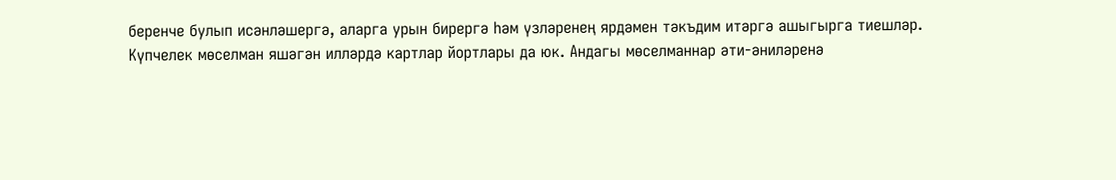беренче булып исәнләшергә, аларга урын бирергә һәм үзләренең ярдәмен тәкъдим итәргә ашыгырга тиешләр.
Күпчелек мөселман яшәгән илләрдә картлар йортлары да юк. Андагы мөселманнар әти-әниләренә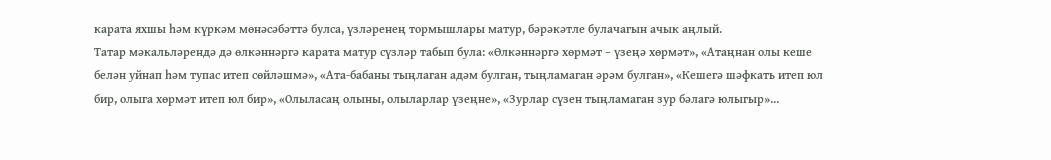карата яхшы һәм күркәм мөнәсәбәттә булса, үзләренең тормышлары матур, бәрәкәтле булачагын ачык аңлый.
Татар мәкальләрендә дә өлкәннәргә карата матур сүзләр табып була: «Өлкәннәргә хөрмәт – үзеңә хөрмәт», «Атаңнан олы кеше белән уйнап һәм тупас итеп сөйләшмә», «Ата-бабаны тыңлаган адәм булган, тыңламаган әрәм булган», «Кешегә шәфкать итеп юл бир, олыга хөрмәт итеп юл бир», «Олыласаң олыны, олыларлар үзеңне», «Зурлар сүзен тыңламаган зур бәлагә юлыгыр»...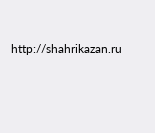http://shahrikazan.ru